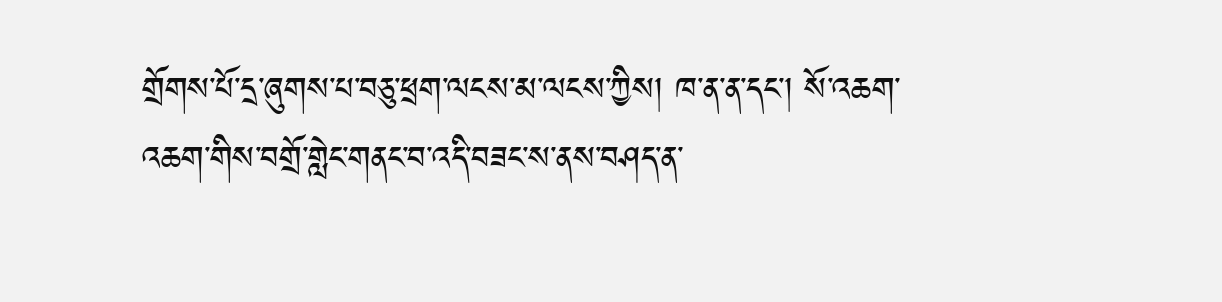གྲོགས་པོ་དྲ་ཞུགས་པ་བཅུ་ཕྲག་ལངས་མ་ལངས་ཀྱིས། ཁ་ན་ན་དང་། སོ་འཆག་འཆག་གིས་བགྲོ་གླེང་གནང་བ་འདི་བཟང་ས་ནས་བཤད་ན་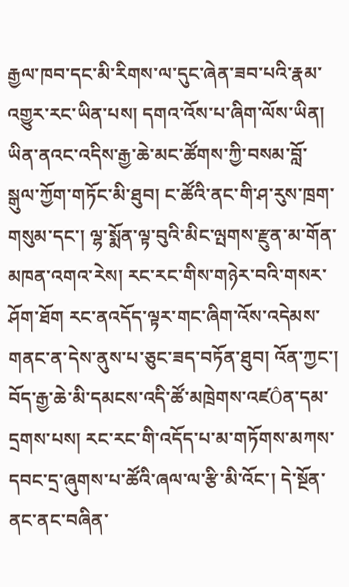རྒྱལ་ཁབ་དང་མི་རིགས་ལ་དུང་ཞེན་ཟབ་པའི་རྣམ་འགྱུར་རང་ཡིན་པས། དགའ་འོས་པ་ཞིག་ལོས་ཡིན། ཡིན་ནའང་འདིས་རྒྱ་ཆེ་མང་ཚོགས་ཀྱི་བསམ་བློ་སྒུལ་ཀྱོག་གཏོང་མི་ཐུབ། ང་ཚོའི་ནང་གི་ཤ་རུས་ཁྲག་གསུམ་དང་། ལྷ་སྨོན་ལྟ་བུའི་མིང་ལྤགས་རྫུན་མ་གོན་མཁན་འགའ་རེས། རང་རང་གིས་གཉེར་བའི་གསར་ཤོག་ཐོག རང་ནའདོད་ལྟར་གང་ཞིག་འོས་འདེམས་གནང་ན་དེས་ནུས་པ་ཅུང་ཟད་བཏོན་ཐུབ། འོན་ཀྱང་། བོད་རྒྱ་ཆེ་མི་དམངས་འདི་ཚོ་མཁྲེགས་འཛÔན་དམ་དྲགས་པས། རང་རང་གི་འདོད་པ་མ་གཏོགས་མཀས་དབང་དྲ་ཞུགས་པ་ཚོའི་ཞལ་ལ་རྩི་མི་འོང་། དེ་སྔོན་ནང་ནང་བཞིན་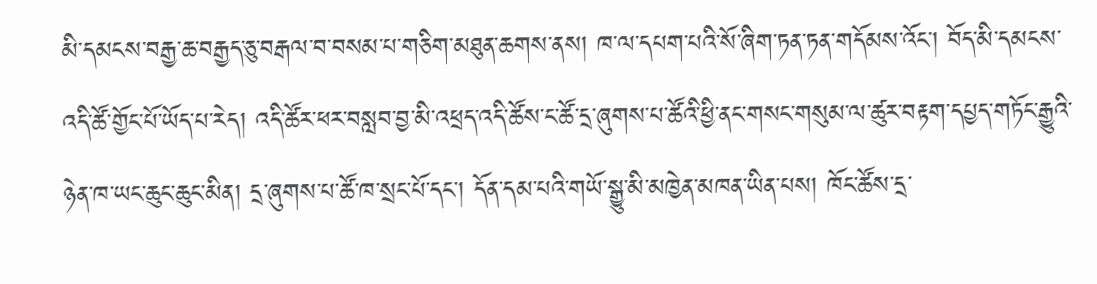མི་དམངས་བརྒྱ་ཆ་བརྒྱད་ཅུ་བརྒལ་བ་བསམ་པ་གཅིག་མཐུན་ཆགས་ནས། ཁ་ལ་དཔག་པའི་སོ་ཞིག་ཏན་ཏན་གདོམས་འོང་། བོད་མི་དམངས་འདི་ཚོ་གྱོང་པོ་ཡོད་པ་རེད། འདི་ཚོར་ཕར་བསླབ་བྱ་མི་འཕྲད་འདི་ཚོས་ང་ཚོ་དྲ་ཞུགས་པ་ཚོའི་ཕྱི་ནང་གསང་གསུམ་ལ་ཚུར་བརྟག་དཔྱད་གཏོང་རྒྱུའི་ཉེན་ཁ་ཡང་ཆུང་ཆུང་མིན། དྲ་ཞུགས་པ་ཚོ་ཁ་སྲང་པོ་དང་། དོན་དམ་པའི་གཡོ་སྒྱུ་མི་མཁྱེན་མཁན་ཡིན་པས། ཁོང་ཚོས་དྲ་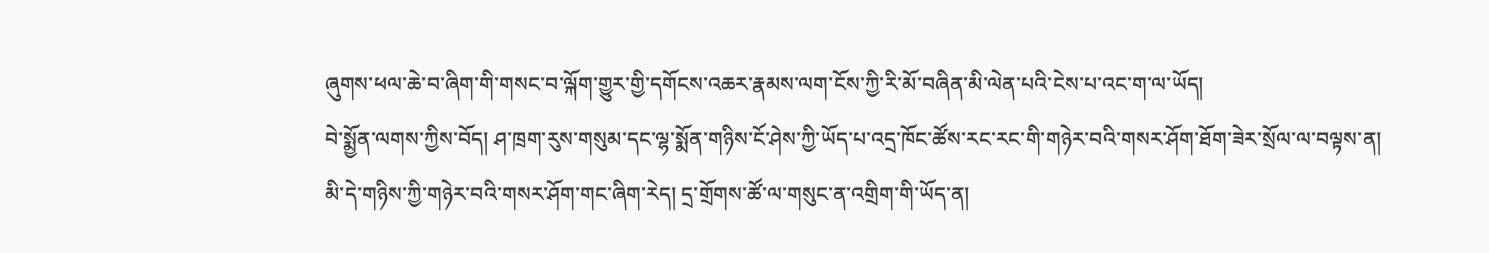ཞུགས་ཕལ་ཆེ་བ་ཞིག་གི་གསང་བ་ལྐོག་གྱུར་གྱི་དགོངས་འཆར་རྣམས་ལག་ངོས་ཀྱི་རི་མོ་བཞིན་མི་ལེན་པའི་ངེས་པ་འང་ག་ལ་ཡོད།
བེ་སྨྱོན་ལགས་ཀྱིས་བོད། ཤ་ཁྲག་རུས་གསུམ་དང་ལྷ་སྨོན་གཉིས་ངོ་ཤེས་ཀྱི་ཡོད་པ་འདྲ་ཁོང་ཚོས་རང་རང་གི་གཉེར་བའི་གསར་ཤོག་ཐོག་ཟེར་སྲོལ་ལ་བལྟས་ན། མི་དེ་གཉིས་ཀྱི་གཉེར་བའི་གསར་ཤོག་གང་ཞིག་རེད། དྲ་གྲོགས་ཚོ་ལ་གསུང་ན་འགྲིག་གི་ཡོད་ན།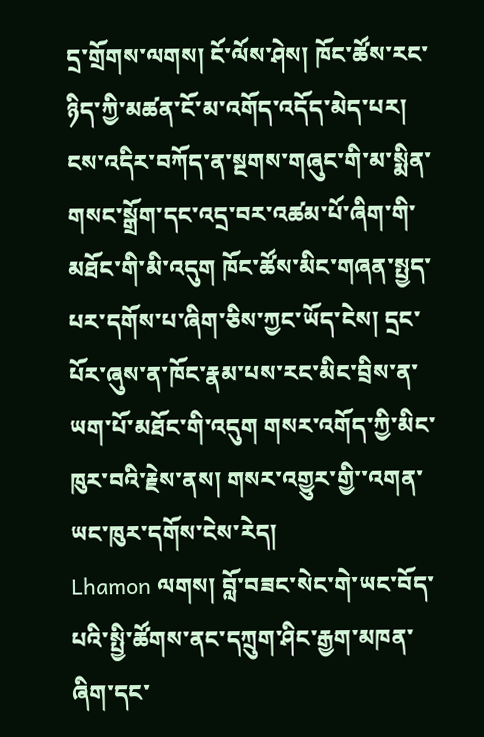དྲ་གྲོགས་ལགས། ངོ་ལོས་ཤེས། ཁོང་ཚོས་རང་ཉིད་ཀྱི་མཚན་ངོ་མ་འགོད་འདོད་མེད་པར། ངས་འདིར་བཀོད་ན་སྔགས་གཞུང་གི་མ་སྨིན་གསང་སྒྲོག་དང་འདྲ་བར་འཚམ་པོ་ཞིག་གི་མཐོང་གི་མི་འདུག ཁོང་ཚོས་མིང་གཞན་སྤྱད་པར་དགོས་པ་ཞིག་ཅིས་ཀྱང་ཡོད་ངེས། དྲང་པོར་ཞུས་ན་ཁོང་རྣམ་པས་རང་མིང་བྲིས་ན་ཡག་པོ་མཐོང་གི་འདུག གསར་འགོད་ཀྱི་མིང་ཁུར་བའི་རྗེས་ནས། གསར་འགྱུར་གྱི་་འགན་ཡང་ཁུར་དགོས་ངེས་རེད།
Lhamon ལགས། བློ་བཟང་སེང་གེ་ཡང་བོད་པའི་སྤྱི་ཚོགས་ནང་དཀྲུག་ཤིང་རྒྱག་མཁན་ཞིག་དང་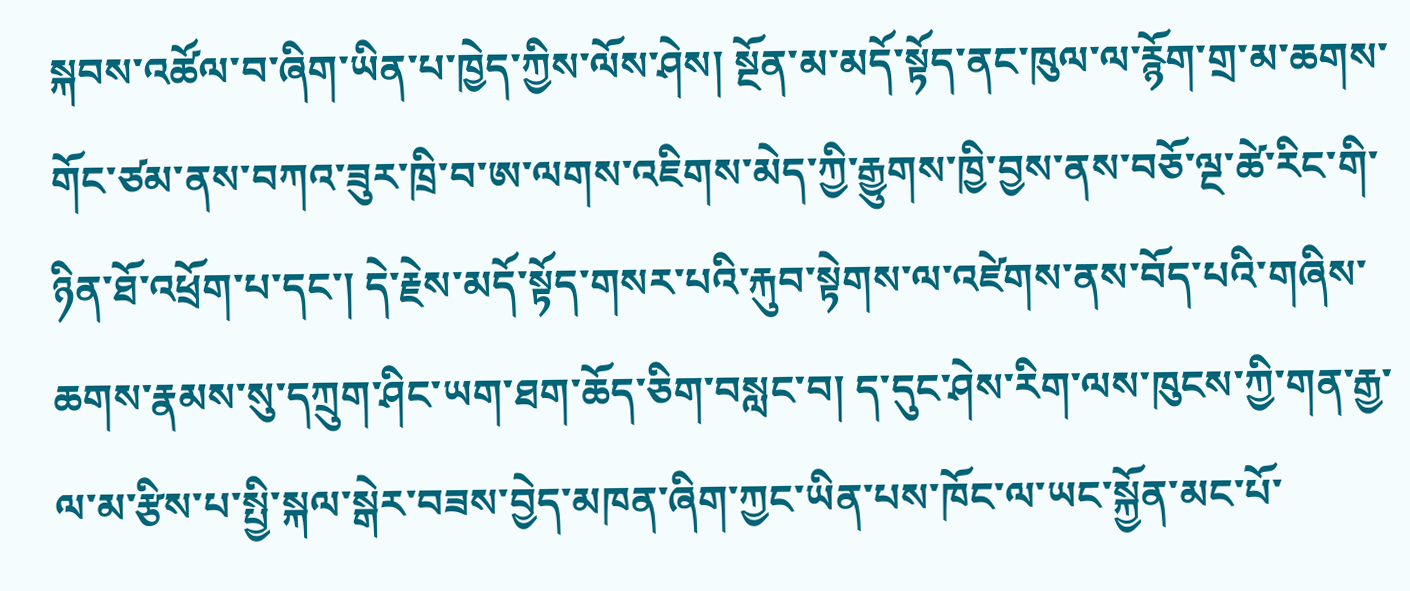སྐབས་འཚོལ་བ་ཞིག་ཡིན་པ་ཁྱེད་ཀྱིས་ལོས་ཤེས། སྔོན་མ་མདོ་སྟོད་ནང་ཁུལ་ལ་རྙོག་གྲ་མ་ཆགས་གོང་ཙམ་ནས་བཀའ་ཟུར་ཁྲི་བ་ཨ་ལགས་འཇིགས་མེད་ཀྱི་རྒྱུགས་ཁྱི་བྱས་ནས་བཅོ་ལྔ་ཚེ་རིང་གི་ཉིན་ཐོ་འཕྲོག་པ་དང་། དེ་རྗེས་མདོ་སྟོད་གསར་པའི་རྐུབ་སྟེགས་ལ་འཛེགས་ནས་བོད་པའི་གཞིས་ཆགས་རྣམས་སུ་དཀྲུག་ཤིང་ཡག་ཐག་ཆོད་ཅིག་བསླང་བ། ད་དུང་ཤེས་རིག་ལས་ཁུངས་ཀྱི་གན་རྒྱ་ལ་མ་རྩིས་པ་སྤྱི་སྐལ་སྒེར་བཟས་བྱེད་མཁན་ཞིག་ཀྱང་ཡིན་པས་ཁོང་ལ་ཡང་སྐྱོན་མང་པོ་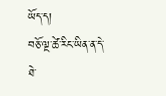ཡོད་ད།
བཅོ་ལྔ་ཚེ་རིང་ཡིན་ན་དེ་ཐེ་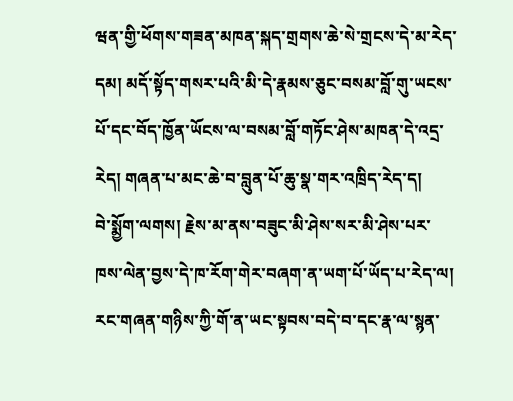ཝན་གྱི་ཕོགས་གཟན་མཁན་སྐད་གྲགས་ཆེ་སེ་གྲངས་དེ་མ་རེད་དམ། མདོ་སྟོད་གསར་པའི་མི་དེ་རྣམས་ཅུང་བསམ་བློ་གུ་ཡངས་པོ་དང་བོད་ཁྱོན་ཡོངས་ལ་བསམ་བློ་གཏོང་ཤེས་མཁན་དེ་འདྲ་རེད། གཞན་པ་མང་ཆེ་བ་བླུན་པོ་ཆུ་སྣ་གར་འཁྲིད་རེད་ད།
བེ་སྨྱོག་ལགས། རྗེས་མ་ནས་བཟུང་མི་ཤེས་སར་མི་ཤེས་པར་ཁས་ལེན་བྱས་དེ་ཁ་རོག་གེར་བཞག་ན་ཡག་པོ་ཡོད་པ་རེད་ལ། རང་གཞན་གཉིས་ཀྱི་གོ་ན་ཡང་སྟབས་བདེ་བ་དང་རྣ་ལ་སྙན་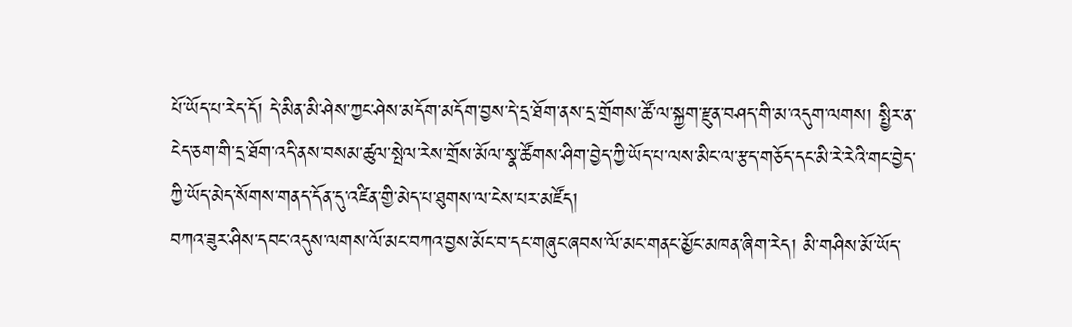པོ་ཡོད་པ་རེད་དོ། དེ་མིན་མི་ཤེས་ཀྱང་ཤེས་མདོག་མདོག་བྱས་དེ་དྲ་ཐོག་ནས་དྲ་གྲོགས་ཚོ་ལ་སྐྱག་རྫུན་བཤད་གི་མ་འདུག་ལགས། སྤྱིར་ན་ངེད་ཅག་གི་དྲ་ཐོག་འདི་ནས་བསམ་ཚུལ་སྤེལ་རེས་གྲོས་མོལ་སྣ་ཚོགས་ཤིག་བྱེད་ཀྱི་ཡོད་པ་ལས་མིང་ལ་རྩད་གཅོད་དང་མི་རེ་རེའི་གང་བྱེད་ཀྱི་ཡོད་མེད་སོགས་གནད་དོན་དུ་འཛིན་གྱི་མེད་པ་ཐུགས་ལ་ངེས་པར་མཛོད།
བཀའ་ཟུར་ཤིས་དབང་འདུས་ལགས་ལོ་མང་བཀའ་བྱས་མོང་བ་དང་གཞུང་ཞབས་ལོ་མང་གནང་མྱོང་མཁན་ཞིག་རེད། མི་གཤིས་མོ་ཡོད་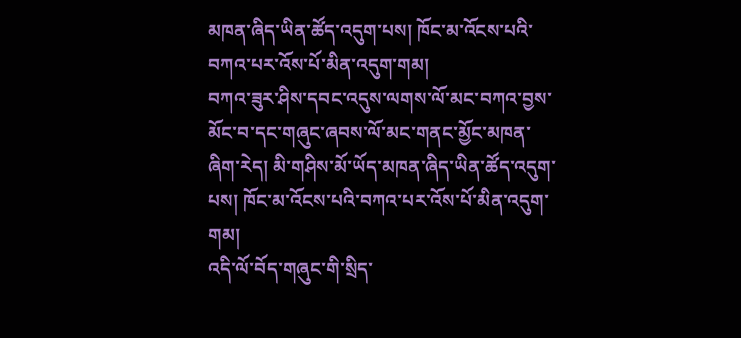མཁན་ཞིད་ཡིན་ཚོད་འདུག་པས། ཁོང་མ་འོངས་པའི་བཀའ་པར་འོས་པོ་མིན་འདུག་གམ།
བཀའ་ཟུར་ཤིས་དབང་འདུས་ལགས་ལོ་མང་བཀའ་བྱས་མོང་བ་དང་གཞུང་ཞབས་ལོ་མང་གནང་མྱོང་མཁན་ཞིག་རེད། མི་གཤིས་མོ་ཡོད་མཁན་ཞིད་ཡིན་ཚོད་འདུག་པས། ཁོང་མ་འོངས་པའི་བཀའ་པར་འོས་པོ་མིན་འདུག་གམ།
འདི་ལོ་བོད་གཞུང་གི་སྲིད་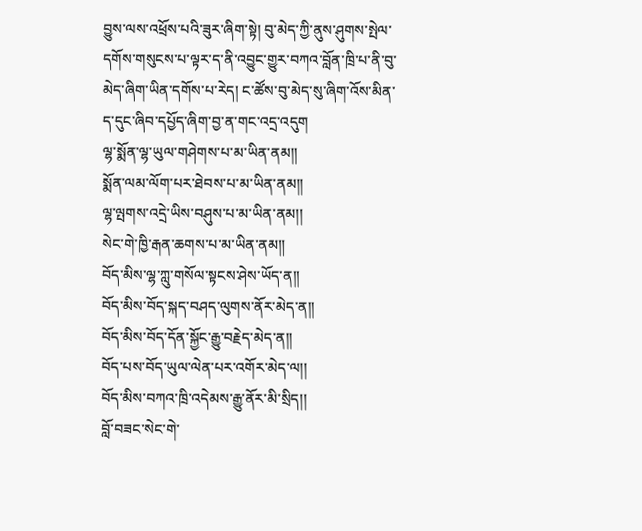བྱུས་ལས་འཕྲོས་པའི་ཟུར་ཞིག་སྟེ། བུ་མེད་ཀྱི་ནུས་ཤུགས་སྤེལ་དགོས་གསུངས་པ་ལྟར་ད་ནི་འབྱུང་གྱུར་བཀའ་བློན་ཁྲི་པ་ནི་བུ་མེད་ཞིག་ཡིན་དགོས་པ་རེད། ང་ཚོས་བུ་མེད་སུ་ཞིག་འོས་མིན་ད་དུང་ཞིབ་དཔྱོད་ཞིག་བྱ་ན་གང་འདྲ་འདུག
ལྷ་སྨོན་ལྷ་ཡུལ་གཤེགས་པ་མ་ཡིན་ནམ༎
སྨོན་ལམ་ལོག་པར་ཐེབས་པ་མ་ཡིན་ནམ།།
ལྷ་ལྤགས་འདྲེ་ཡིས་བཤུས་པ་མ་ཡིན་ནམ།།
སེང་གེ་ཁྱི་རྒན་ཆགས་པ་མ་ཡིན་ནམ༎
བོད་མིས་ལྷ་ཀླུ་གསོལ་སྟངས་ཤེས་ཡོད་ན།།
བོད་མིས་བོད་སྐད་བཤད་ལུགས་ནོར་མེད་ན།།
བོད་མིས་བོད་དོན་སྐྱོང་རྒྱུ་བརྗེད་མེད་ན།།
བོད་པས་བོད་ཡུལ་ལེན་པར་འགོར་མེད་ལ།།
བོད་མིས་བཀའ་ཁྲི་འདེམས་རྒྱུ་ནོར་མི་སྲིད།།
བློ་བཟང་སེང་གེ་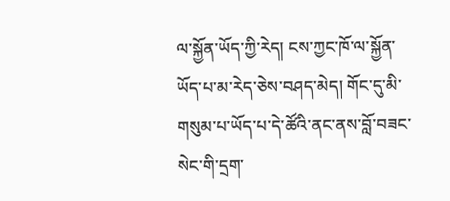ལ་སྐྱོན་ཡོད་ཀྱི་རེད། ངས་ཀྱང་ཁོ་ལ་སྐྱོན་ཡོད་པ་མ་རེད་ཅེས་བཤད་མེད། གོང་དུ་མི་གསུམ་པ་ཡོད་པ་དེ་ཚོའི་ནང་ནས་བློ་བཟང་སེང་གི་དྲག་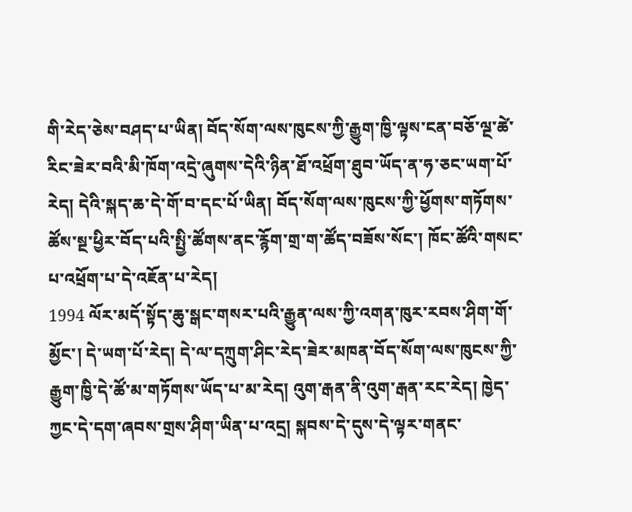གི་རེད་ཅེས་བཤད་པ་ཡིན། བོད་སོག་ལས་ཁུངས་ཀྱི་རྒྱུག་ཁྱི་ལྟས་ངན་བཅོ་ལྔ་ཚེ་རིང་ཟེར་བའི་མི་ཁོག་འདྲེ་ཞུགས་དེའི་ཉིན་ཐོ་འཕྲོག་ཐུབ་ཡོད་ན་ཧ་ཅང་ཡག་པོ་རེད། དེའི་སྐད་ཆ་དེ་གོ་བ་དང་པོ་ཡིན། བོད་སོག་ལས་ཁུངས་ཀྱི་ཕྱོགས་གཏོགས་ཚོས་སྔ་ཕྱིར་བོད་པའི་སྤྱི་ཚོགས་ནང་རྙོག་གྲ་ག་ཚོད་བཟོས་སོང་། ཁོང་ཚོའི་གསང་པ་འཕྲོག་པ་དེ་འཇོན་པ་རེད།
1994 ལོར་མདོ་སྟོད་ཆུ་སྒང་གསར་པའི་རྒྱུན་ལས་ཀྱི་འགན་ཁུར་རབས་ཤིག་གོ་མྱོང་། དེ་ཡག་པོ་རེད། དེ་ལ་དཀྲུག་ཤིང་རེད་ཟེར་མཁན་བོད་སོག་ལས་ཁུངས་ཀྱི་རྒྱུག་ཁྱི་དེ་ཚོ་མ་གཏོགས་ཡོད་པ་མ་རེད། འུག་རྒན་ནི་འུག་རྒན་རང་རེད། ཁྱེད་ཀྱང་དེ་དག་ཞབས་གྲས་ཤིག་ཡིན་པ་འདྲ། སྐབས་དེ་དུས་དེ་ལྟར་གནང་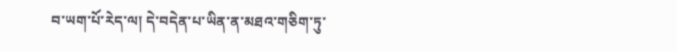བ་ཡག་པོ་རེད་ལ། དེ་བདེན་པ་ཡིན་ན་མཐའ་གཅིག་ཏུ་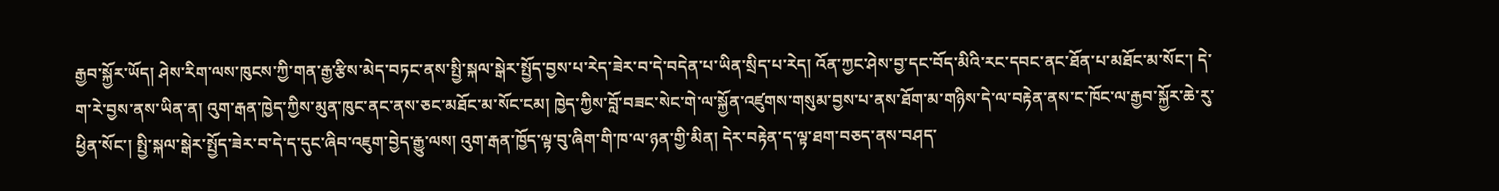རྒྱབ་སྐྱོར་ཡོད། ཤེས་རིག་ལས་ཁུངས་ཀྱི་གན་རྒྱ་རྩིས་མེད་བཏང་ནས་སྤྱི་སྐལ་སྒེར་སྤྱོད་བྱས་པ་རེད་ཟེར་བ་དེ་བདེན་པ་ཡིན་སྲིད་པ་རེད། འོན་ཀྱང་ཤེས་བྱ་དང་བོད་མིའི་རང་དབང་ནང་ཐོན་པ་མཐོང་མ་སོང་། དེ་ག་རེ་བྱས་ནས་ཡིན་ན། འུག་རྒན་ཁྱེད་ཀྱིས་མུན་ཁུང་ནང་ནས་ཅང་མཐོང་མ་སོང་ངམ། ཁྱེད་ཀྱིས་བློ་བཟང་སེང་གེ་ལ་སྐྱོན་འཛུགས་གསུམ་བྱས་པ་ནས་ཐོག་མ་གཉིས་དེ་ལ་བརྟེན་ནས་ང་ཁོང་ལ་རྒྱབ་སྐྱོར་ཆེ་རུ་ཕྱིན་སོང་། སྤྱི་སྐལ་སྒེར་སྤྱོད་ཟེར་བ་དེ་ད་དུང་ཞིབ་འཇུག་བྱེད་རྒྱུ་ལས། འུག་རྒན་ཁྱོད་ལྟ་བུ་ཞིག་གི་ཁ་ལ་ཉན་གྱི་མིན། དེར་བརྟེན་ད་ལྟ་ཐག་བཅད་ནས་བཤད་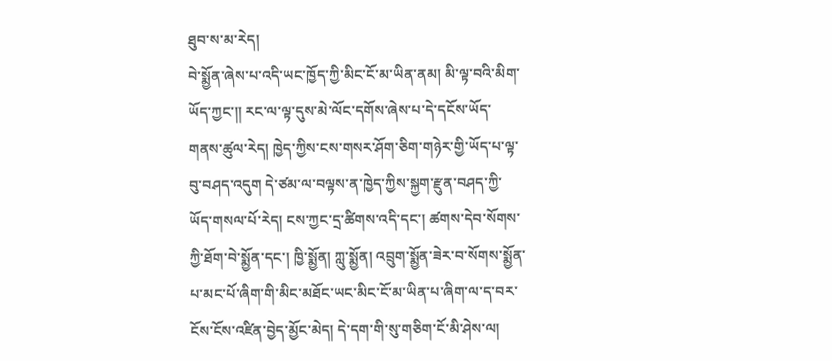ཐུབ་ས་མ་རེད།
བེ་སྨྱོན་ཞེས་པ་འདི་ཡང་ཁྱོད་ཀྱི་མིང་ངོ་མ་ཡིན་ནམ། མི་ལྟ་བའི་མིག་ཡོད་ཀྱང་༎ རང་ལ་ལྟ་དུས་མེ་ལོང་དགོས་ཞེས་པ་དེ་དངོས་ཡོད་གནས་ཚུལ་རེད། ཁྱེད་ཀྱིས་ངས་གསར་ཤོག་ཅིག་གཉེར་གྱི་ཡོད་པ་ལྟ་བུ་བཤད་འདུག དེ་ཙམ་ལ་བལྟས་ན་ཁྱེད་ཀྱིས་སྐྱག་རྫུན་བཤད་ཀྱི་ཡོད་གསལ་པོ་རེད། ངས་ཀྱང་དྲ་ཚིགས་འདི་དང་། ཚགས་དེབ་སོགས་ཀྱི་ཐོག་བེ་སྨྱོན་དང་། ཁྱི་སྨྱོན། ཀླུ་སྨྱོན། འབྲུག་སྨྱོན་ཟེར་བ་སོགས་སྨྱོན་པ་མང་པོ་ཞིག་གི་མིང་མཐོང་ཡང་མིང་ངོ་མ་ཡིན་པ་ཞིག་ལ་ད་བར་ངོས་ངོས་འཛིན་བྱེད་མྱོང་མེད། དེ་དག་གི་སུ་གཅིག་ངོ་མི་ཤེས་ལ།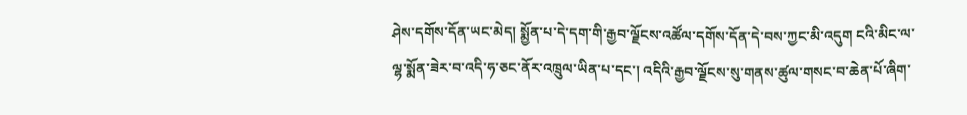ཤེས་དགོས་དོན་ཡང་མེད། སྨྱོན་པ་དེ་དག་གི་རྒྱབ་ལྗོངས་འཚོལ་དགོས་དོན་དེ་བས་ཀྱང་མི་འདུག ངའི་མིང་ལ་ལྷ་སྨོན་ཟེར་བ་འདི་ཧ་ཅང་ནོར་འཁྲུལ་ཡིན་པ་དང་། འདིའི་རྒྱབ་ལྗོངས་སུ་གནས་ཚུལ་གསང་བ་ཆེན་པོ་ཞིག་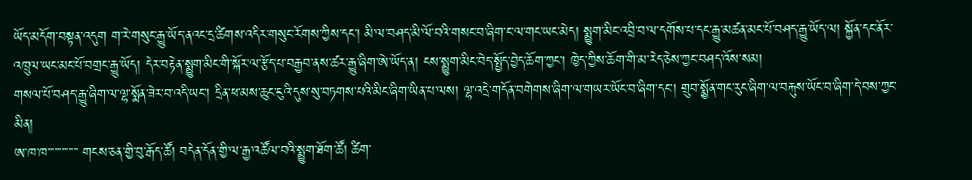ཡོད་མདོག་བསྟན་འདུག ག་རེ་གསུང་རྒྱུ་ཡོད་ནའང་དྲ་ཚིགས་འདིར་གསུང་རོགས་ཀྱིས་དང་། མི་ལ་བཤད་མི་ལོ་བའི་གསང་བ་ཞིག་ང་ལ་གང་ཡང་མེད། སྨྱུག་མིང་འབྲི་བ་ལ་དགོས་པ་དང་རྒྱུ་མཚན་མང་པོ་བཤད་རྒྱུ་ཡོད་ལ། སྐྱོན་དང་ནོར་འཁྲུལ་ཡང་མང་པོ་བགྲང་རྒྱུ་ཡོད། དེར་བརྟེན་སྨྱུག་མིང་གི་སྐོར་ལ་རྩོད་པ་བརྒྱབ་ནས་ཚར་རྒྱུ་ཞིག་ཨེ་ཡོད་ན། ངས་སྨྱུག་མིང་བེད་སྤྱོད་བྱེད་ཆོག་ཀྱང་། ཁྱེད་ཀྱིས་ཆོག་གི་མ་རེད་ཅེས་ཀྱང་བཤད་འོས་སམ།
གསལ་པོ་བཤད་རྒྱུ་ཞིག་ལ་ལྷ་སྨོན་ཟེར་བ་འདི་ཡང་། དྲིན་ཕ་མས་ཆུང་ངུའི་དུས་སུ་བཏགས་པའི་མིང་ཞིག་ཡིན་པ་ལས། ལྷ་འདྲེ་གདོན་བགེགས་ཞིག་ལ་གཡར་ཡོང་བ་ཞིག་དང་། གྲུབ་སྨྱོན་གང་རུང་ཞིག་ལ་བརྐུས་ཡོང་བ་ཞིག་དེ་བས་ཀྱང་མིན།
ཨ་ཁ་ཁ་་་་་་་་་་་་་ གངས་ཅན་གྱི་བུ་རྒོད་ཚོ། བདེན་དོན་གྱི་ལ་རྒྱ་འཚོལ་བའི་སྨྱུག་ཐོག་ཚོ། ཚིག་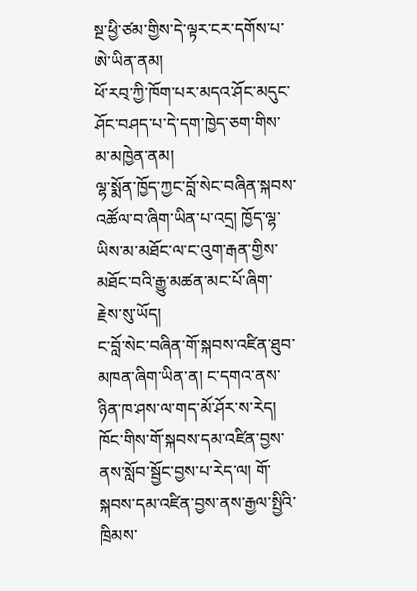སྔ་ཕྱི་ཙམ་གྱིས་དེ་ལྟར་ངར་དགོས་པ་ཨེ་ཡིན་ནམ།
ཕོ་རབ྄་ཀྱི་ཁོག་པར་མདའ་ཤོང་མདུང་ཤོང་བཤད་པ་དེ་དག་ཁྱེད་ཅག་གིས་མ་མཁྱེན་ནམ།
ལྷ་སྨོན་ཁྱོད་ཀྱང་བློ་སེང་བཞིན་སྐབས་འཚོལ་བ་ཞིག་ཡིན་པ་འདྲ། ཁྱོད་ལྷ་ཡིས་མ་མཐོང་ལ་ང་འུག་རྒན་གྱིས་མཐོང་བའི་རྒྱུ་མཚན་མང་པོ་ཞིག་རྗེས་སུ་ཡོད།
ང་བློ་སེང་བཞིན་གོ་སྐབས་འཛིན་ཐུབ་མཁན་ཞིག་ཡིན་ན། ང་དགའ་ནས་ཉིན་ཁ་ཤས་ལ་གད་མོ་ཤོར་ས་རེད། ཁོང་གིས་གོ་སྐབས་དམ་འཛིན་བྱས་ནས་སློབ་སྦྱོང་བྱས་པ་རེད་ལ། གོ་སྐབས་དམ་འཛིན་བྱས་ནས་རྒྱལ་སྤྱིའི་ཁྲིམས་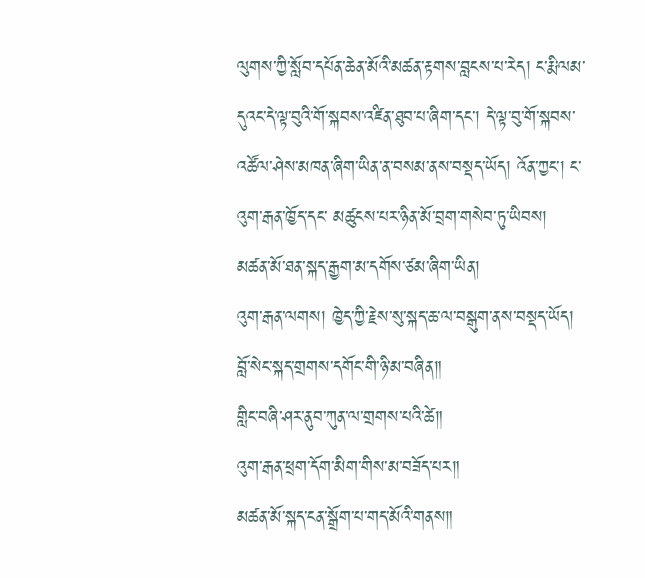ལུགས་ཀྱི་སློབ་དཔོན་ཆེན་མོའི་མཚན་རྟགས་བླངས་པ་རེད། ང་རྨི་ལམ་དུའང་དེ་ལྟ་བུའི་གོ་སྐབས་འཛིན་ཐུབ་པ་ཞིག་དང་། དེ་ལྟ་བུ་གོ་སྐབས་འཚོལ་ཤེས་མཁན་ཞིག་ཡིན་ན་བསམ་ནས་བསྡད་ཡོད། འོན་ཀྱང་། ང་འུག་རྒན་ཁྱོད་དང་ མཚུངས་པར་ཉིན་མོ་བྲག་གསེབ་ཏུ་ཡིབས། མཚན་མོ་ཐན་སྐད་རྒྱག་མ་དགོས་ཙམ་ཞིག་ཡིན།
འུག་རྒན་ལགས། ཁྱེད་ཀྱི་རྗེས་སུ་སྐད་ཆ་ལ་བསྒུག་ནས་བསྡད་ཡོད།
བློ་སེང་སྐད་གྲགས་དགོང་གི་ཉི་མ་བཞིན༎
གླིང་བཞི་ཤར་ནུབ་ཀུན་ལ་གྲགས་པའི་ཚེ༎
འུག་རྒན་ཕྲག་དོག་མིག་གིས་མ་བཟོད་པར༎
མཚན་མོ་སྐད་ངན་སྒྲོག་པ་གད་མོའི་གནས༎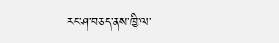རང་ཤ་བཅད་ནས་ཁྱི་ལ་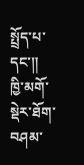སྤྲོད་པ་དང་༎
ཁྱི་མགོ་སྡེར་ཐོག་བཤམ་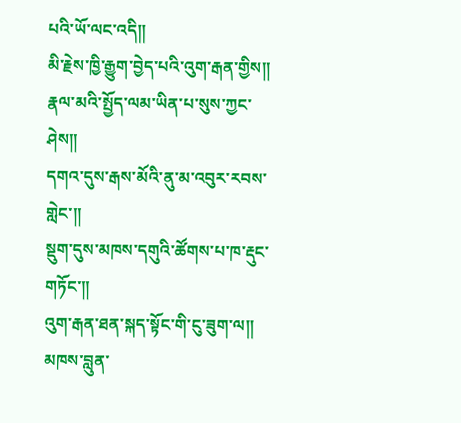པའི་ཡོ་ལང་འདི༎
མི་རྗེས་ཁྱི་རྒྱུག་བྱེད་པའི་འུག་རྒན་གྱིས༎
རྣལ་མའི་སྤྱོད་ལམ་ཡིན་པ་སུས་ཀྱང་ཤེས༎
དགའ་དུས་རྒས་མོའི་ནུ་མ་འབུར་རབས་གླེང་༎
སྡུག་དུས་མཁས་དགུའི་ཚོགས་པ་ཁ་རྡུང་གཏོང་༎
འུག་རྒན་ཐན་སྐད་སྟོང་གི་ངུ་ཟུག་ལ༎
མཁས་བླུན་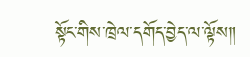སྟོང་གིས་ཁྲེལ་དགོད་བྱེད་ལ་ལྟོས༎